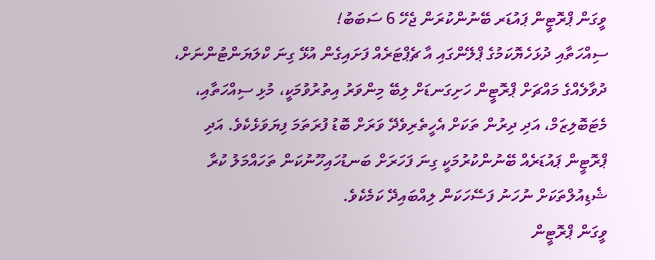ވީގަން ޕްރޮޓީން ޕައުޑަރ ބޭނުންކުރަން ޖެހޭ 6 ސަބަބު!
ސިއްހަތާއި ދުޅަހެޔޮކަމުގެ ޕްލޭންގައި އާ ޗެޕްޓަރެއް ފަށައިގެން އުޅޭ ގިނަ ކްލަޔަންޓުންނަށް، ދުވާލެއްގެ މައްޗަށް ޕްރޮޓީން ހަށިގަނޑަށް ލިބޭ މިންވަރު އިތުރުވުމަކީ، މުޅި ސިއްހަތާއި، މެޓަބޮލިޒަމް، އަދި ދިރުން ތަކަށް އެހީތެރިވެދޭ ވަރަށް ބޮޑު ފުރަތަމަ ފިޔަވަޅެކެވެ. އަދި ޕްރޮޓީން ޕައުޑަރެއް ބޭނުންކުރުމަކީ ގިނަ ފަހަރަށް ބަނޑުހައިހޫނުކަން ތަހައްމަލު ކުރާ ޝެޑިއުލްތަކަށް ނުހަނު ފަސޭހަކަން ލިއްބައިދޭ ކަމެކެވެ.
ވީގަން ޕްރޮޓީން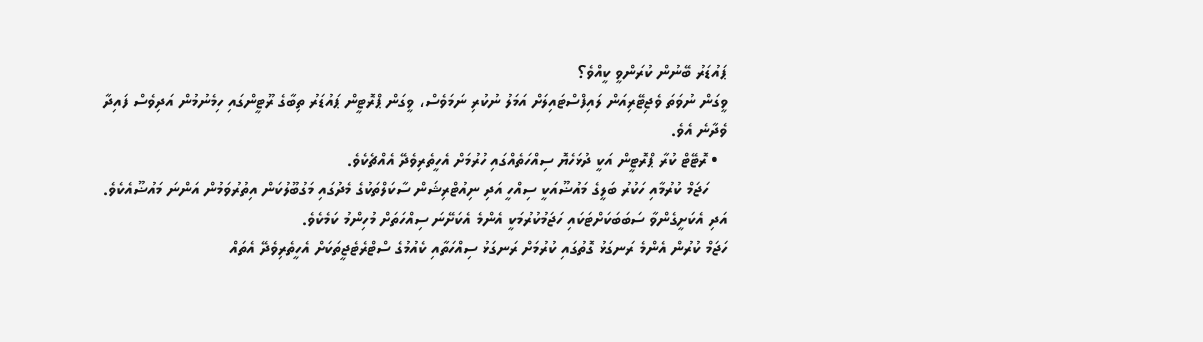ޕައުޑަރު ބޭނުން ކުރަންވީ ކީއްވެ؟
ވީގަން ނުވަތަ ވެޖިޓޭރިއަން ލައިފްސްޓައިލަށް އަމަލު ނުކުރި ނަމަވެސް، ވީގަން ޕްރޮޓީން ޕައުޑަރު ތިބާގެ ރޫޓީންގައި ހިމެނުމުން އަދިވެސް ފައިދާ ވެދާނެ އެވެ.
  • ރޮޓޭޓް ކުރާ ޕްރޮޓީން އަކީ ދުޅަހެޔޮ ސިއްހަތެއްގައި ހުރުމަށް އެހީތެރިވެދޭ އެއްޗެކެވެ.
    ހަޖަމް ކުރުމާއި ހަކުރު ބަލީގެ މައުޟޫއަކީ ސިއްހީ އަދި ނިއުޓްރިޝަން ސާކަލްތަކުގެ މެދުގައި މަގުބޫލުކަން އިތުރުވަމުން އަންނަ މައުޟޫއެކެވެ. އަދި އެކަށީގެންވާ ސަބަބަކަށްޓަކައި ހަޖަމުކުރުމަކީ އެންމެ އެކަށޭނަ ސިއްހަތަށް މުހިންމު ކަމެކެވެ.
ހަޖަމް ކުރުން އެންމެ ރަނގަޅު ގޮތުގައި ކުރުމަށް ރަނގަޅު ސިއްހަތާއި ކެއުމުގެ ސްޓްރެޓެޖީތަކަށް އެހީތެރިވެދޭ އެތައް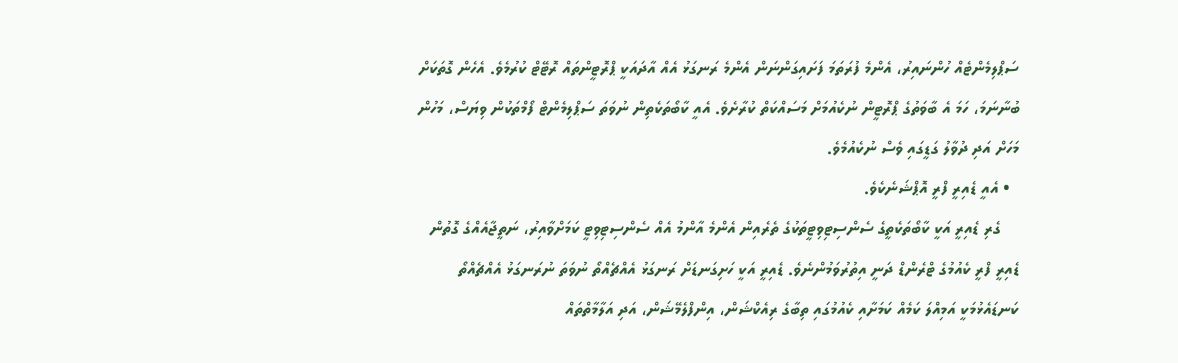ސަޕްލިމެންޓެއް ހުންނައިރު، އެންމެ ފުރަތަމަ ފަށައިގަންނަން އެންމެ ރަނގަޅު އެއް އާދައަކީ ޕްރޮޓީންތައް ރޮޓޭޓް ކުރުމެވެ. އެހެން ގޮތަކަށް ބުނާނަމަ، ހަމަ އެ ބާވަތުގެ ޕްރޮޓީން ނުކެއުމަށް މަސައްކަތް ކުރާށެވެ. އެއީ ކާބޯތަކެތިން ނުވަތަ ސަޕްލިމެންޓް ފޯމްތަކުން ވިޔަސް، މަހުން މަހަށް އަދި ދުވާލު ގަޑީގައި ވެސް ނުކެއުމެވެ.
  • އެއީ ޑެއިރީ ފްރީ އޮޕްޝަނެކެވެ.
    ގެރި ޑެއިރީ އަކީ ކާބޯތަކެތީގެ ސެންސިޓިވިޓީތަކުގެ ތެރެއިން އެންމެ އާންމު އެއް ސެންސިޓިވިޓީ ކަމަށްވާއިރު، ނަތީޖާއެއްގެ ގޮތުން ޑެއިރީ ފްރީ ކެއުމުގެ ޓްރެންޑް ދަނީ އިތުރުވަމުންނެވެ. ޑެއިރީ އަކީ ހަށިގަނޑަށް ރަނގަޅު އެއްޗެއްތޯ ނުވަތަ ނުރަނގަޅު އެއްޗެއްތޯ ކަނޑައެޅުމަކީ އަމިއްލަ ކަމެއް ކަމަށާއި ކެއުމުގައި ތިބާގެ ރިއެކްޝަން، އިންފްލެމޭޝަން، އަދި އަލާމާތްތައް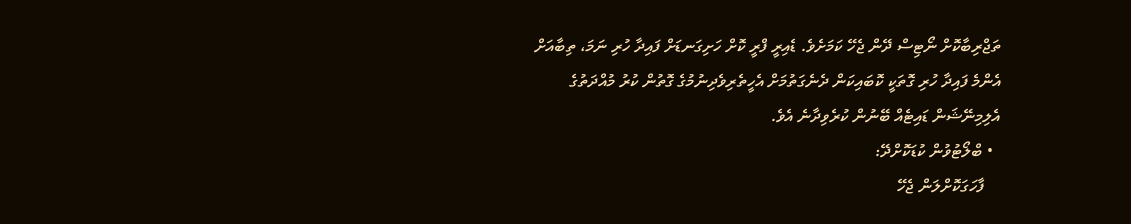ތަޖްރިބާކޮށް ނޯޓިސް ދޭން ޖެހޭ ކަމަށެވެ. ޑެއިރީ ފްރީ ކޮށް ހަށިގަނޑަށް ފައިދާ ހުރި ނަމަ، ތިބާއަށް އެންމެ ފައިދާ ހުރި ގޮތަކީ ކޮބައިކަން ދެނެގަތުމަށް އެހީތެރިވެދިނުމުގެ ގޮތުން ކުރު މުއްދަތުގެ އެލިމިނޭޝަން ޑައިޓެއް ބޭނުން ކުރެވިދާނެ އެވެ.
  • ބްލޯޓުވުން ކުޑަކޮށްދޭ:
    ފާހަގަކޮށްލަން ޖެހޭ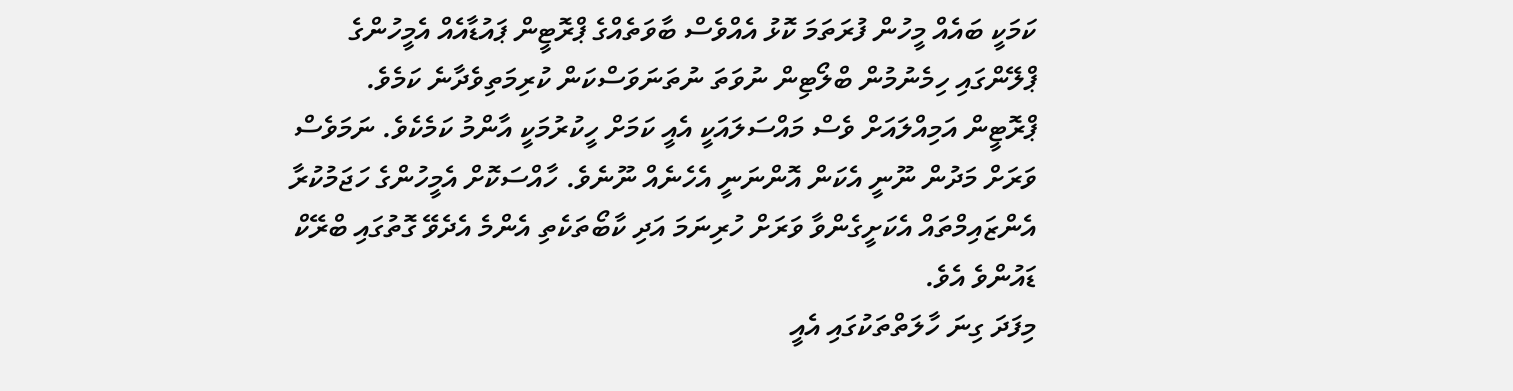ކަމަކީ ބައެއް މީހުން ފުރަތަމަ ކޮޅު އެއްވެސް ބާވަތެއްގެ ޕްރޮޓީން ޕައުޑާއެއް އެމީހުންގެ ޕްލޭންގައި ހިމެނުމުން ބްލޯޓިން ނުވަތަ ނުތަނަވަސްކަން ކުރިމަތިވެދާނެ ކަމެވެ. ޕްރޮޓީން އަމިއްލައަށް ވެސް މައްސަލައަކީ އެއީ ކަމަށް ހީކުރުމަކީ އާންމު ކަމެކެވެ. ނަމަވެސް ވަރަށް މަދުން ނޫނީ އެކަން އޮންނަނީ އެހެނެއް ނޫނެވެ. ހާއްސަކޮށް އެމީހުންގެ ހަޖަމުކުރާ އެންޒައިމްތައް އެކަށީގެންވާ ވަރަށް ހުރިނަމަ އަދި ކާބޯތަކެތި އެންމެ އެދެވޭ ގޮތުގައި ބްރޭކް ޑައުންވެ އެވެ.
މިފަދަ ގިނަ ހާލަތްތަކުގައި އެއީ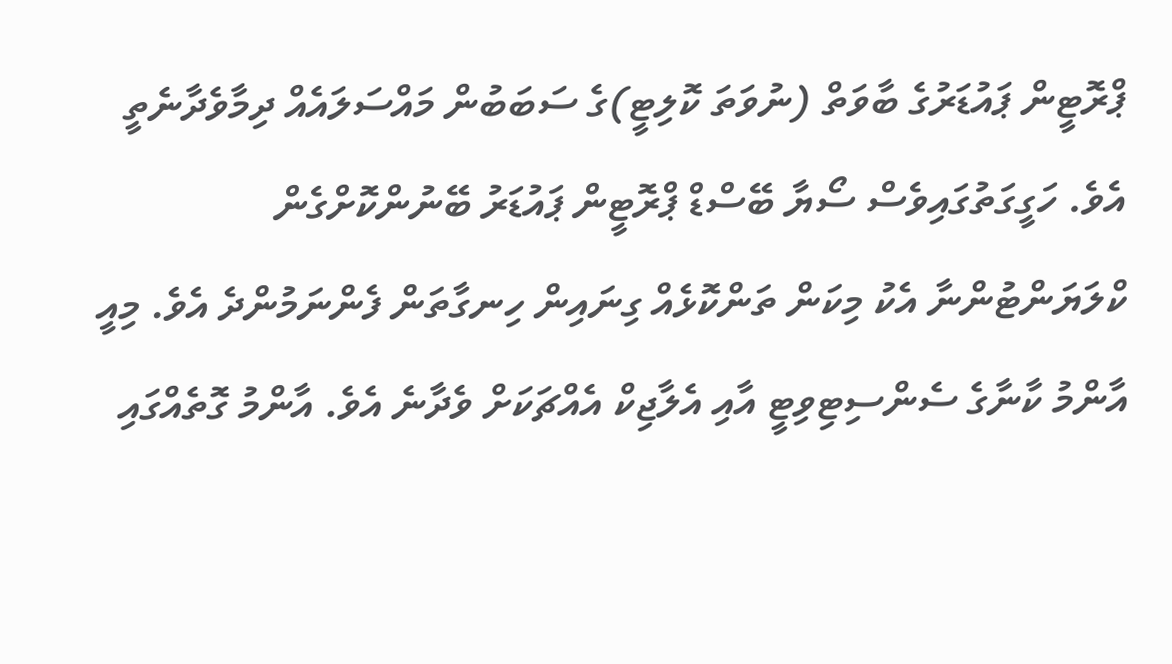ޕްރޮޓީން ޕައުޑަރުގެ ބާވަތް (ނުވަތަ ކޮލިޓީ)ގެ ސަބަބުން މައްސަލައެއް ދިމާވެދާނެތީ އެވެ. ހަގީގަތުގައިވެސް ސޯޔާ ބޭސްޑް ޕްރޮޓީން ޕައުޑަރު ބޭނުންކޮށްގެން ކްލަޔަންޓުންނާ އެކު މިކަން ތަންކޮޅެއް ގިނައިން ހިނގާތަން ފެންނަމުންދެ އެވެ. މިއީ އާންމު ކާނާގެ ސެންސިޓިވިޓީ އާއި އެލާޖިކް އެއްޗަކަށް ވެދާނެ އެވެ. އާންމު ގޮތެއްގައި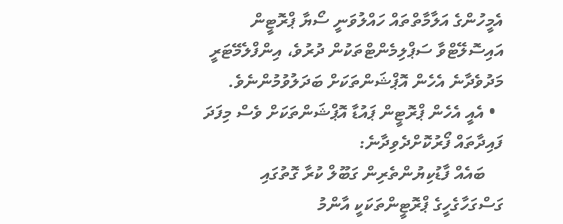އެމީހުންގެ އަލާމާތްތައް ހައްލުވަނީ ސޯޔާ ޕްރޮޓީން އައިސޮލޭޓްވާ ސަޕްލިމެންޓްތަކުން ދުރުވެ، އިންފްލެމޭޓަރީ މަދުވެދާނެ އެހެން އޮޕްޝަންތަކަށް ބަދަލުވުމުންނެވެ.
  • އެއީ އެހެން ޕްރޮޓީން ޕައުޑާ އޮޕްޝަންތަކަށް ވެސް މިފަދަ ފައިދާތައް ފޯރުކޮށްދެވިދާނެ:
    ބައެއް ފާޑުކިޔުންތެރިން ގަބޫލް ކުރާ ގޮތުގައި ގަސްގަހާގެހީގެ ޕްރޮޓީންތަކަކީ އާންމު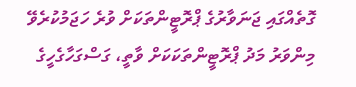ގޮތެއްގައި ޖަނަވާރުގެ ޕްރޮޓީންތަކަށް ވުރެ ހަޖަމުކުރެވޭ މިންވަރު މަދު ޕްރޮޓީންތަކަކަށް ވާތީ، ގަސްގަހާގެހީގެ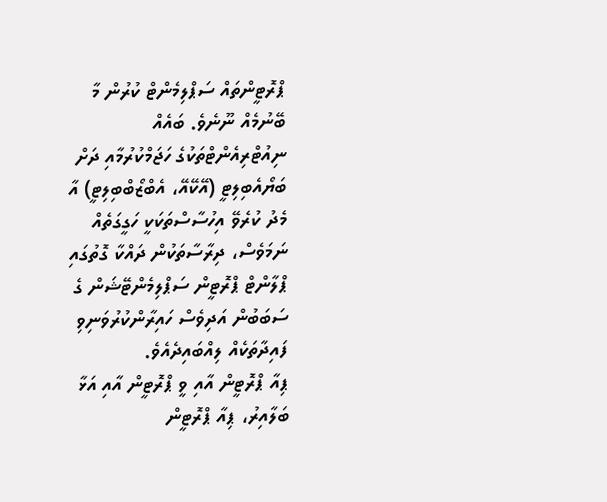ޕްރޮޓީންތައް ސަޕްލިމެންޓް ކުރުން މާ ބޭނުމެއް ނޫނެވެ. ބައެއް ނިއުޓްރިއެންޓްތަކުގެ ހަޖަމްކުރުމާއި ދަށް ބަޔޯއެބިލިޓީ (އޭކޭއޭ، އެބްޒޯބްބިލިޓީ) އާ މެދު ކުރެވޭ އިހުސާސްތަކަކީ ހަގީގަތެއް ނަމަވެސް، ދިރާސާތަކުން ދައްކާ ގޮތުގައި ޕްލާންޓް ޕްރޮޓީން ސަޕްލިމެންޓޭޝަން ގެ ސަބަބުން އަދިވެސް ހައިރާންކުރުވަނިވި ފައިދާތަކެއް ލިއްބައިދެއެވެ.
ޕިއާ ޕްރޮޓީން އާއި ވީ ޕްރޮޓީން އާއި އަޅާ ބަލާއިރު، ޕިއާ ޕްރޮޓީން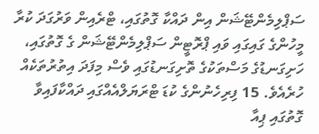ސަޕްލިމެންޓޭޝަން އިން ދައްކާ ގޮތުގައި، ޓްރެއިން ވަރުގަދަ ކުރާ މީހުންގެ ގައިގައި ވައި ޕްރޮޓީން ސަޕްލިމެންޓޭޝަން ގެ ގޮތުގައި، ހަށިގަނޑުގެ މަސްތަކުގެ ތޮށިގަނޑުގައި ވެސް މިފަދަ އިތުރުތަކެއް ހުރެއެވެ. 15 ފިރިހެނުންގެ ކުޑަ ޓްރަޔަލްއެއްގައި ދައްކާފައިވާ ގޮތުގައި ޕިއާ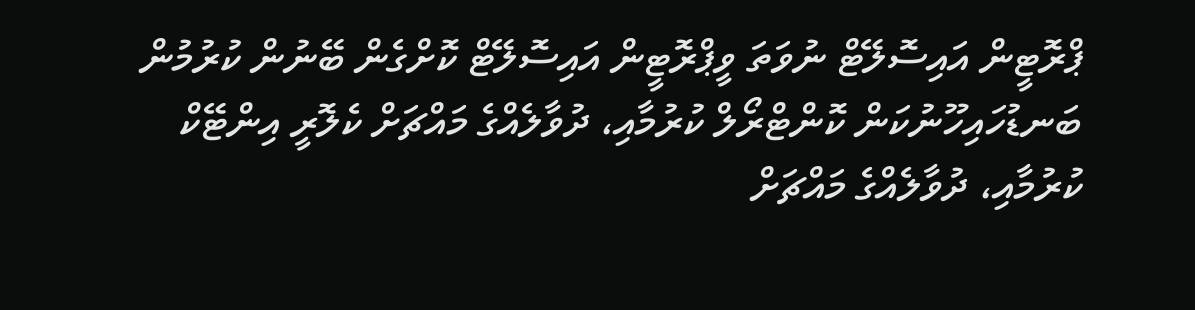ޕްރޮޓީން އައިސޮލޭޓް ނުވަތަ ވީޕްރޮޓީން އައިސޮލޭޓް ކޮށްގެން ބޭނުން ކުރުމުން ބަނޑުހައިހޫނުކަން ކޮންޓްރޯލް ކުރުމާއި، ދުވާލެއްގެ މައްޗަށް ކެލޮރީ އިންޓޭކް ކުރުމާއި، ދުވާލެއްގެ މައްޗަށް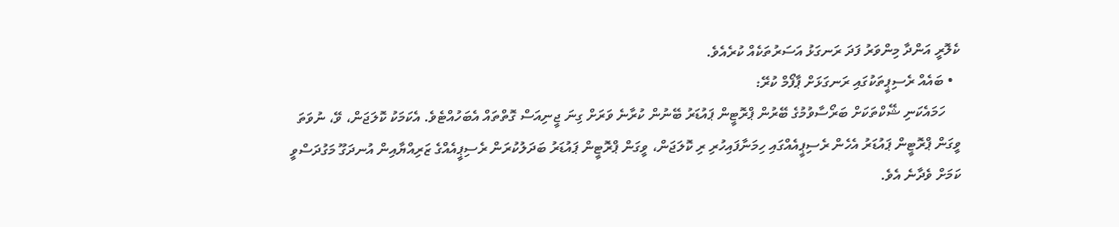ކެލޮރީ އަންދާ މިންވަރު ފަދަ ރަނގަޅު އަސަރުތަކެއް ކުރެއެވެ.
  • ބައެއް ރެސިޕީތަކުގައި ރަނގަޅަށް ޕާފޯމް ކުރޭ:
    ހަމައެކަނި ޝޭކްތަކަށް ބަރޯސާވުމުގެ ބޭރުން ޕްރޮޓީން ޕައުޑަރު ބޭނުން ކުރާނެ ވަރަށް ގިނަ ޖީނިއަސް ގޮތްތައް އެބަހުއްޓެވެ. އެކަމަކު ކޮލަޖަން، ވޭ، ނުވަތަ ވީގަން ޕްރޮޓީން ޕައުޑަރު އެހެން ރެސިޕީއެއްގައި ހިމަނާފައިހުރި ރި ކޮލަޖަން، ވީގަން ޕްރޮޓީން ޕައުޑަރު ބަދަލުކުރަން ރެސިޕީއެއްގެ ޒަރިއްޔާއިން އުނދަގޫ މަގުދަސްވީ ކަމަށް ވެދާނެ އެވެ.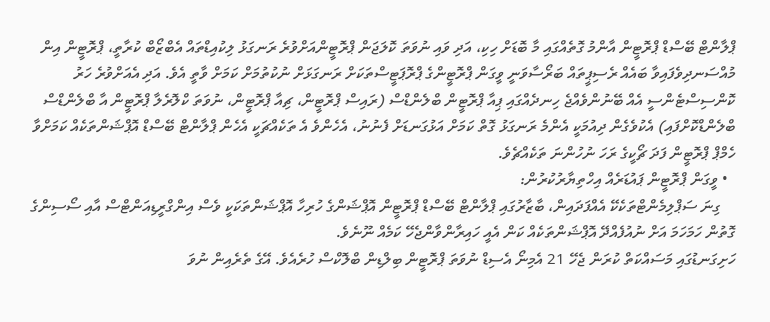ޕްލާންޓް ބޭސްޑް ޕްރޮޓީން އާންމު ގޮތެއްގައި މާ ބޮޑަށް ހިކި، އަދި ވައި ނުވަތަ ކޮލަޖަން ޕްރޮޓީންއަށްވުރެ ރަނގަޅު ލިކުއިޑްތައް އެބްޒޯބް ކުރާތީ، ޕްރޮޓީން އިން މުއްސަނދިވެފައިވާ ބައެއް ރެސިޕީތައް ބަރޯސާވަނީ ވީގަން ޕްރޮޓީންގެ ޕްރޮޕަޓީސްތަކަށް ރަނގަޅަށް ނުކުތުމަށް ކަމަށް ވާތީ އެވެ. އަދި އެއަށްވުރެ ހަރު ކޮންސިސްޓެންސީ އެއް ބޭނުންވެއްޖެ ހިނދެއްގައި ޕިއާ ޕްރޮޓީން ބްލެންޑްސް (ރައިސް ޕްރޮޓީން، ޗިއާ ޕްރޮޓީން، ނުވަތަ ކްލޮރެލާ ޕްރޮޓީން އާ ބްލެންޑްސް ބްލެންޑްކޮށްފައި) އެކުވެގެން ދިއުމަކީ އެންމެ ރަނގަޅު ގޮތް ކަމަށް އަޅުގަނޑަށް ފެނުނު، އެހެންވެ އެ ތަކެއްޗަކީ އެހެން ޕްލާންޓް ބޭސްޑް އޮޕްޝަންތަކެއް ކަމަށްވާ ހެމްޕް ޕްރޮޓީން ފަދަ ޗޯކީގެ ރަހަ ނުހުންނަ ތަކެއްޗެވެ.
  • ވީގަން ޕްރޮޓީން ޕައުޑަރެއް އިހްތިޔާރުކުރުން:
    ގިނަ ސަޕްލިމެންޓްތަކެކޭ އެއްފަދައިން، ބާޒާރުގައި ޕްލާންޓް ބޭސްޑް ޕްރޮޓީން އޮޕްޝަންގެ ހުރިހާ އޮޕްޝަންތަކަކީ ވެސް އިންގްރީޑިއަންޓްސް އާއި ސޯސިންގެ ގޮތުން ހަމަހަމަ އަށް ނުއުފެއްދޭ އޮޕްޝަންތަކެއް ކަން އެއީ ހައިރާންވާންޖެހޭ ކަމެއް ނޫނެވެ.
ހަށިގަނޑުގައި މަސައްކަތް ކުރަން ޖެހޭ 21 އެމިނޯ އެސިޑް ނުވަތަ ޕްރޮޓީން ބިލްޑިން ބްލޮކްސް ހުރެއެވެ. އޭގެ ތެރެއިން ނުވަ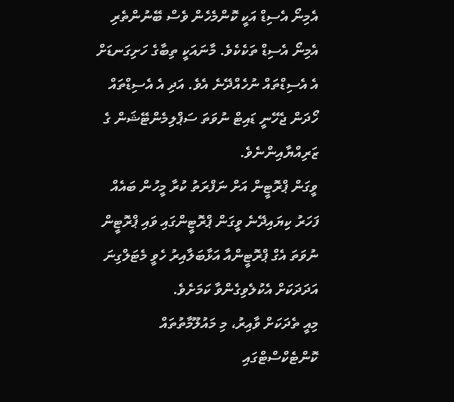އެމިނޯ އެސިޑް އަކީ ކޮންމެހެން ވެސް ބޭނުންތެރި އެމިނޯ އެސިޑް ތަކެކެވެ. މާނައަކީ ތިބާގެ ހަށިގަނޑަށް އެ އެސިޑްތައް ނުހެއްދޭނެ އެވެ. އަދި އެ އެސިޑްތައް ހޯދަން ޖެހޭނީ ޑައިޓް ނުވަތަ ސަޕްލިމެންޓޭޝަން ގެ ޒަރިއްޔާއިންނެވެ.
ވީގަން ޕްރޮޓީން އަށް ނަފްރަތު ކުރާ މީހުން ބައެއް ފަހަރު ކިޔައިދޭނެ ވީގަން ޕްރޮޓީންގައި ވައި ޕްރޮޓީން ނުވަތަ އެގް ޕްރޮޓީންއާ އަޅާބަލާއިރު ހެވީ މެޓަލްގިނަ އަދަދަކަށް އެކުލެވިގެންވާ ކަމަށެވެ.
މިއީ ތެދަކަށް ވާއިރު، މި މައުލޫމާތުތައް ކޮންޓެކްސްޓްގައި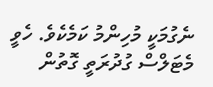ނެގުމަކީ މުހިންމު ކަމެކެވެ. ހެވީ މެޓަލްސް ގުދުރަތީ ގޮތުން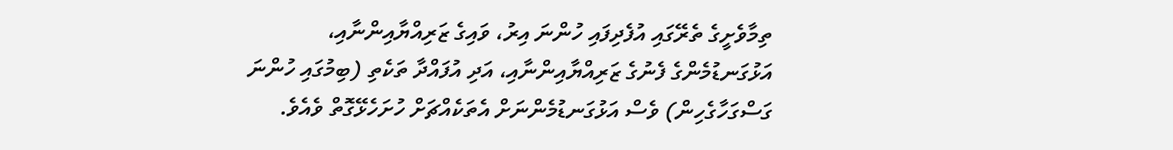ތިމާވެށީގެ ތެރޭގައި އުފެދިފައި ހުންނަ އިރު، ވައިގެ ޒަރިއްޔާއިންނާއި، އަޅުގަނޑުމެންގެ ފެނުގެ ޒަރިއްޔާއިންނާއި، އަދި އުފައްދާ ތަކެތި (ބިމުގައި ހުންނަ ގަސްގަހާގެހިން) ވެސް އަޅުގަނޑުމެންނަށް އެތަކެއްޗަށް ހުށަހެޅޭގޮތް ވެއެވެ.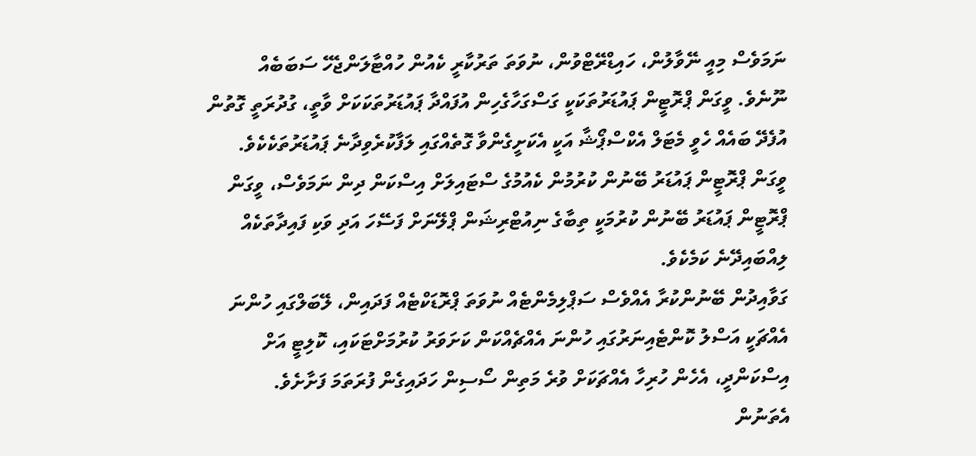ނަމަވެސް މިއީ ނޭވާލުން، ހައިޑްރޭޓްވުން، ނުވަތަ ތަރުކާރީ ކެއުން ހުއްޓާލަންޖެހޭ ސަބަބެއް ނޫނެވެ. ވީގަން ޕްރޮޓީން ޕައުޑަރުތަކަކީ ގަސްގަހާގެހިން އުފައްދާ ޕައުޑަރުތަކަކަށް ވާތީ، ގުދުރަތީ ގޮތުން އުފެދޭ ބައެއް ހެވީ މެޓަލް އެކްސްޕޯޝާ އަކީ އެކަށީގެންވާ ގޮތެއްގައި ލަފާކުރެވިދާނެ ޕައުޑަރުތަކެކެވެ.
ވީގަން ޕްރޮޓީން ޕައުޑަރު ބޭނުން ކުރުމުން ކެއުމުގެ ސްޓައިލަށް އިސްކަން ދިން ނަމަވެސް، ވީގަން ޕްރޮޓީން ޕައުޑަރު ބޭނުން ކުރުމަކީ ތިބާގެ ނިއުޓްރިޝަން ޕްލޭނަށް ފަސޭހަ އަދި ވަކި ފައިދާތަކެއް ލިއްބައިދޭނެ ކަމެކެވެ.
ގަވާއިދުން ބޭނުންކުރާ އެއްވެސް ސަޕްލިމެންޓެއް ނުވަތަ ޕްރޮޑަކްޓެއް ފަދައިން، ލޭބަލްގައި ހުންނަ އެއްޗަކީ އަސްލު ކޮންޓެއިނަރުގައި ހުންނަ އެއްޗެއްކަން ކަށަވަރު ކުރުމަށްޓަކައި، ކޮލިޓީ އަށް އިސްކަންދީ، އެހެން ހުރިހާ އެއްޗަކަށް ވުރެ މަތިން ސޯސިން ހަދައިގެން ފުރަތަމަ ފަށާށެވެ.
އެތަނުން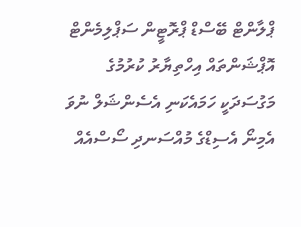ޕްލާންޓް ބޭސްޑް ޕްރޮޓީން ސަޕްލިމެންޓް އޮޕްޝަންތައް އިހްތިޔާރު ކުރުމުގެ މަގުސަދަކީ ހަމައެކަނި އެސެންޝަލް ނުވަ އެމިނޯ އެސިޑްގެ މުއްސަނދި ސޯސްއެއް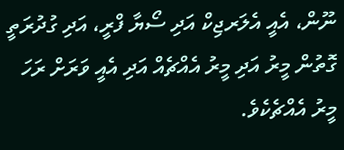ނޫން، އެއީ އެލަރޖިކް އަދި ސޯޔާ ފްރީ، އަދި ގުދުރަތީ ގޮތުން މީރު އަދި މީރު އެއްޗެއް އަދި އެއީ ވަރަށް ރަހަ މީރު އެއްޗެކެވެ.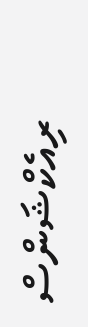ރިއެކްޝަންސް